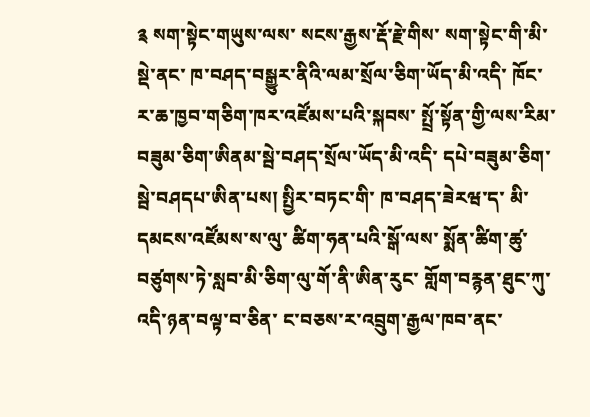༉ སག་སྟེང་གཡུས་ལས་ སངས་རྒྱས་རྡོ་རྗེ་གིས་ སག་སྟེང་གི་མི་སྡེ་ནང་ ཁ་བཤད་བསྒྱུར་ནིའི་ལམ་སྲོལ་ཅིག་ཡོད་མི་འདི་ ཁོང་ར་ཆ་ཁྱབ་གཅིག་ཁར་འཛོམས་པའི་སྐབས་ སྤྲོ་སྟོན་གྱི་ལས་རིམ་བཟུམ་ཅིག་ཨིནམ་སྦེ་བཤད་སྲོལ་ཡོད་མི་འདི་ དཔེ་བཟུམ་ཅིག་སྦེ་བཤདཔ་ཨིན་པས། སྤྱིར་བཏང་གི་ ཁ་བཤད་ཟེརཝ་ད་ མི་དམངས་འཛོམས་ས་ལུ་ ཚིག་ཧན་པའི་སྒོ་ལས་ སྨོན་ཚིག་ཚུ་བཙུགས་ཏེ་སླབ་མི་ཅིག་ལུ་གོ་ནི་ཨིན་རུང་ གློག་བརྙན་ཐུང་ཀུ་འདི་ཉན་བལྟ་བ་ཅིན་ ང་བཅས་ར་འབྲུག་རྒྱལ་ཁབ་ནང་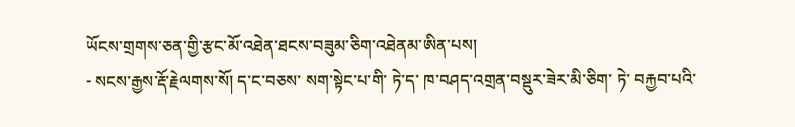ཡོངས་གྲགས་ཅན་གྱི་རྩང་མོ་འཐེན་ཐངས་བཟུམ་ཅིག་འཐེནམ་ཨིན་པས།
- སངས་རྒྱས་རྡོ་རྗེལགས་སོ། ད་ང་བཅས་ སག་སྟེང་པ་གི་ ཏེ་ད་ ཁ་བཤད་འགྲན་བསྡུར་ཟེར་མི་ཅིག་ ཏེ་ བརྐྱབ་པའི་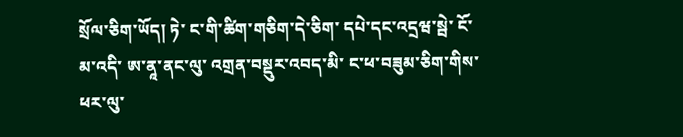སྲོལ་ཅིག་ཡོད། ཏེ་ ང་གི་ཚིག་གཅིག་དེ་ཅིག་ དཔེ་དང་འདྲཝ་སྦེ་ ངོ་མ་འདི་ ཨ་ནཱ་ནང་ལུ་ འགྲན་བསྡུར་འབད་མི་ ང་ཕ་བཟུམ་ཅིག་གིས་ ཕར་ལུ་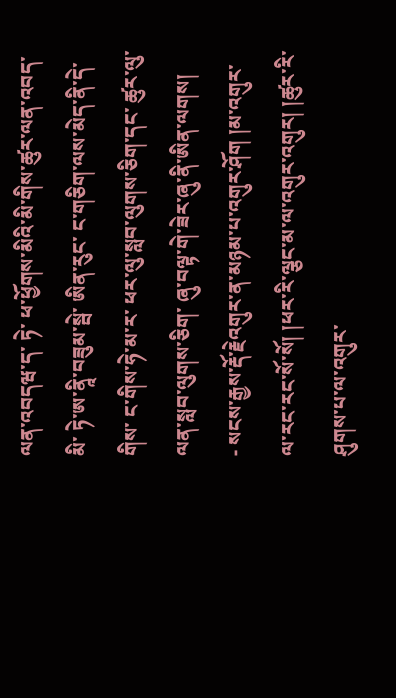ལན་འབདཝ་ད་ ཏེ་ ཕ་ཕྱོགས་མིའི་མི་གིས་ཚུར་ལན་འབད་མི་ ཏེ་ཨ་ནཱི་བཟུམ་སྦེ་ ཨིན་རུང་ ང་གཅིག་ལས་མེད་ནི་དེ་གིས་ ང་གིས་ཧེ་མ་ར་ ཕར་ལུ་སླབ་ལུགས་ཅིག་དང་ ཚུར་ལུ་ལན་སླབ་ལུགས་ཅིག་ ཞུ་བལྟ་གེ་ཟེར་ཞུ་ནི་ཨིན་ལགས།
- སངས་རྒྱས་རྡོ་རྗེའགུར་ན་མཉམ་པ་འགུར་ཤོག །མ་འགུར་ལ་རང་རང་སོ་སོ། །ཕར་རི་ལྕང་མ་ལ་འགུར་འགུར། །ཚུར་རི་ཤུགས་པ་ལ་འགུར་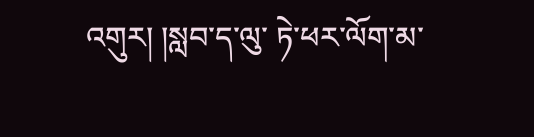འགུར། །སླབ་ད་ལུ་ ཏེ་ཕར་ལོག་མ་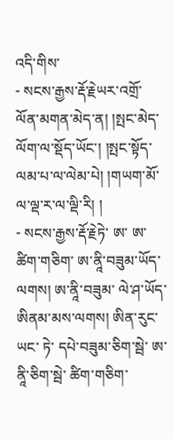འདི་གིས་
- སངས་རྒྱས་རྡོ་རྗེཡར་འགྲོ་ལོན་མགན་མེད་ན། །སྤང་མེད་ལོག་ལ་སྡོད་ཡོང་། །སྤང་སྟོད་ལམ་པ་ལ་ལེམ་པེ། །གཡག་མོ་ལ་ལྡ་ར་ལ་ལྡི་རི། །
- སངས་རྒྱས་རྡོ་རྗེཏེ་ ཨ་ ཨ་ཚིག་གཅིག་ ཨ་ནཱི་བཟུམ་ཡོད་ལགས། ཨ་ནཱི་བཟུམ་ ལེ་ཤ་ཡོད་ཨིནམ་མས་ལགས། ཨིན་རུང་ཡང་ ཏེ་ དཔེ་བཟུམ་ཅིག་སྦེ་ ཨ་ནཱི་ཅིག་སྦེ་ ཚིག་གཅིག་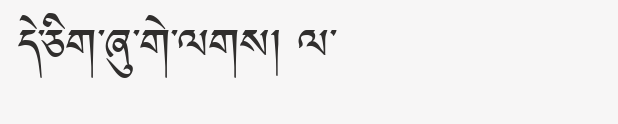དེ་ཅིག་ཞུ་གེ་ལགས། ལ་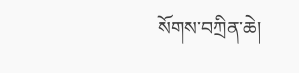སོགས་བཀྲིན་ཆེ།